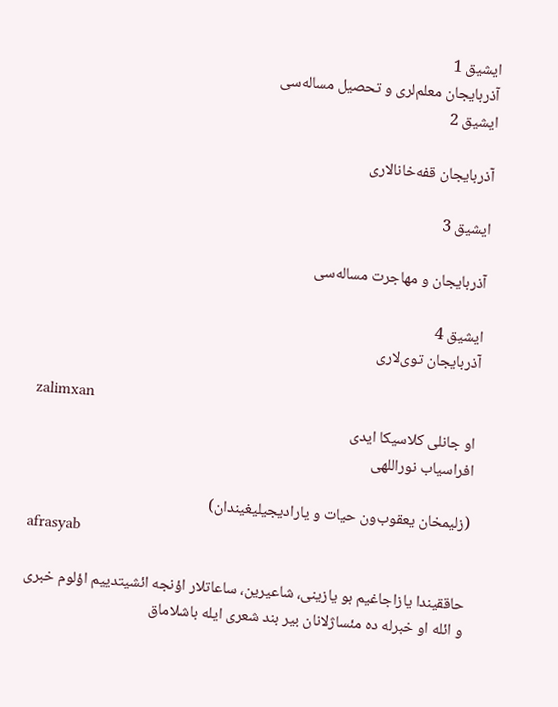ایشیق 1
آذربایجان معلم‌لری و تحصیل مساله‌سی
ایشیق 2

آذربایجان قفه‌خانالاری

ایشیق 3

آذربایجان و مهاجرت مساله‌سی

ایشیق 4
آذربایجان توی‌لاری

zalimxan
او جانلی کلاسیکا ایدی
افراسیاب نوراللهی

(زلیمخان یعقوب‌ون حیات و یارادیجیلیغیندان)
afrasyab

حاققیندا یازاجاغیم بو یازینی، شاعیرین، ساعاتلار اؤنجه ائشیتدییم اؤلوم خبری و ائله او خبرله ده مئساژلانان بیر بند شعری ایله باشلاماق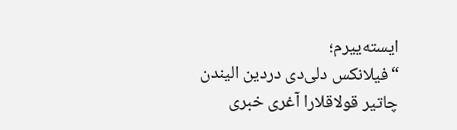ایسته‌ییرم؛
“فیلانکس دلی‌دی دردین الیندن
چاتیر قولاقلارا آغری خبری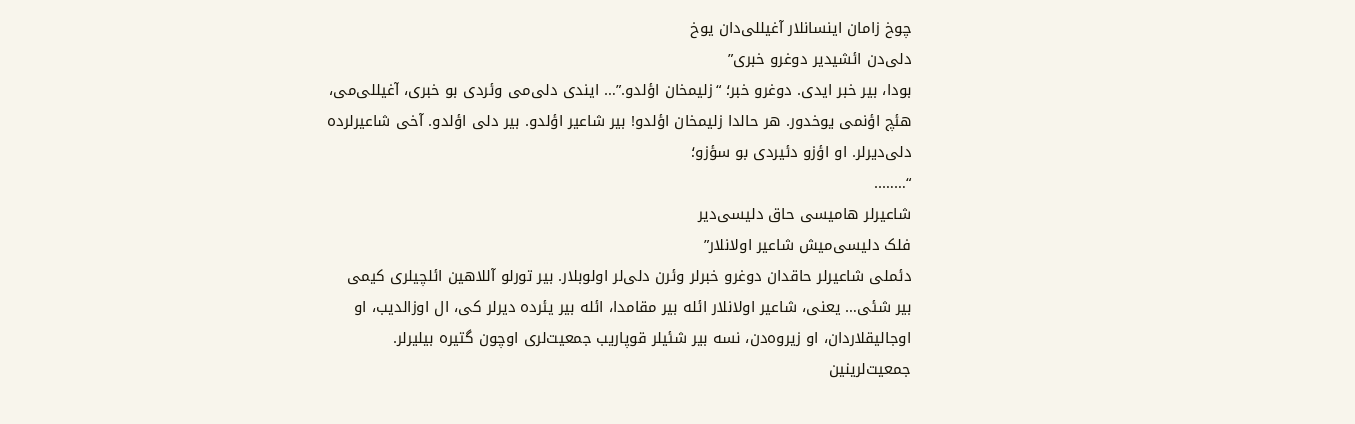چوخ زامان اینسانلار آغیللی‌دان یوخ
دلی‌دن ائشیدیر دوغرو خبری”
بودا، بیر خبر ایدی. دوغرو خبر؛ “زلیمخان اؤلدو.”… ایندی دلی‌می وئردی بو خبری، آغیللی‌می، هئچ اؤنمی یوخدور. هر حالدا زلیمخان اؤلدو! بیر شاعیر اؤلدو. بیر دلی اؤلدو. آخی شاعیرلرده دلی‌دیرلر. او اؤزو دئیردی بو سؤزو؛
“……..
شاعیرلر هامیسی حاق دلیسی‌دیر
فلک دلیسی‌میش شاعیر اولانلار”
دئملی شاعیرلر حاقدان دوغرو خبرلر وئرن دلی‌لر اولوبلار. بیر تورلو آللاهین ائلچیلری کیمی بیر شئی… یعنی، شاعیر اولانلار ائله بیر مقامدا، ائله بیر یئرده دیرلر کی، ال اوزالدیب، او اوجالیقلاردان، او زیروه‌دن، نسه بیر شئیلر قوپاریب جمعیت‌لری اوچون گتیره بیلیرلر. جمعیت‌لرینین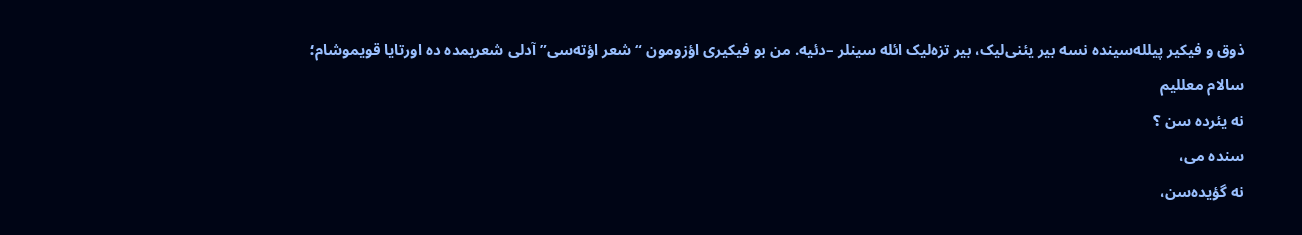ذوق و فیکیر پیلله‌سینده نسه بیر یئنی‌لیک، بیر تزه‌لیک ائله سینلر –دئیه. من بو فیکیری اؤزومون “شعر اؤته‌سی” آدلی شعریمده ده اورتایا قویموشام؛
سالام معللیم
نه یئرده سن ؟
سنده می،
نه گؤیده‌سن،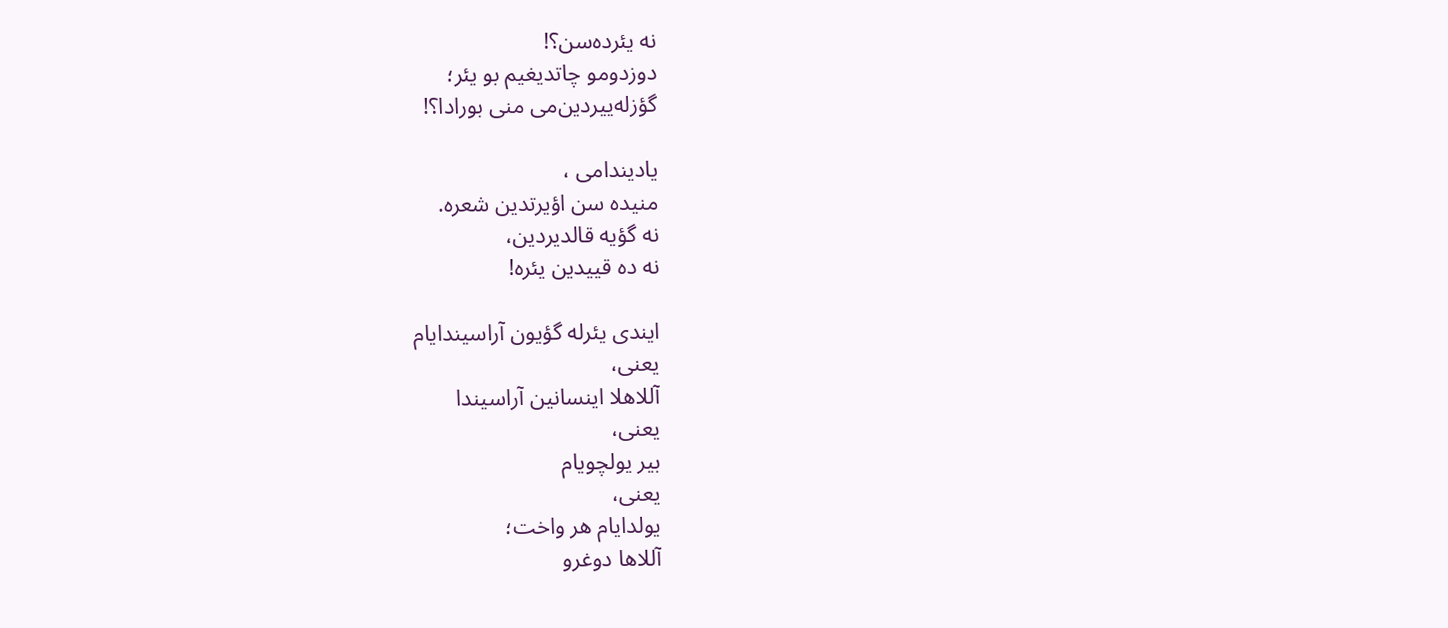نه یئرده‌سن؟!
دوزدومو چاتدیغیم بو یئر؛
گؤزله‌ییردین‌می منی بورادا؟!

یادیندامی ،
منیده سن اؤیرتدین شعره.
نه گؤیه قالدیردین،
نه ده قییدین یئره!

ایندی یئرله گؤیون آراسیندایام
یعنی،
آللاهلا اینسانین آراسیندا
یعنی،
بیر یولچویام
یعنی،
یولدایام هر واخت؛
آللاها دوغرو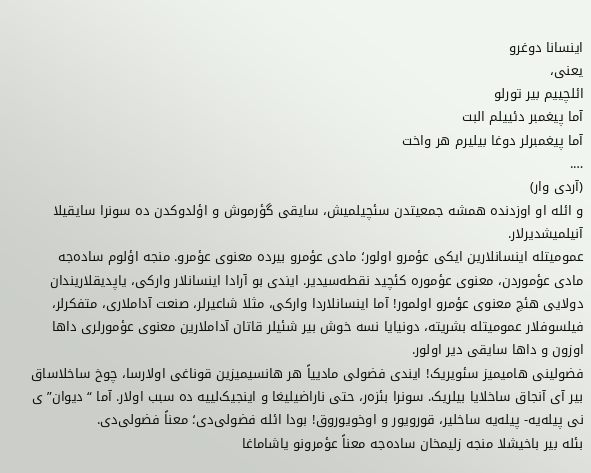اینسانا دوغرو
یعنی،
ائلچییم بیر تورلو
آما پیغمبر دئییلم البت
آما پیغمبرلر دوغا بیلیرم هر واخت
….
(آردی وار)
و ائله او اوزدنده همشه جمعیتدن سئچیلمیش، سایقی گؤرموش و اؤلدوکدن ده سونرا سایقیلا آنیلمیشدیرلار.
عمومیتله اینسانلارین ایکی عؤمرو اولور؛ مادی عؤمرو بیرده معنوی عؤمرو. منجه اؤلوم ساده‌جه مادی عؤموردن، معنوی عؤموره کئچید نقطه‌سیدیر. ایندی بو آرادا اینسانلار وارکی، یاپدیقلاریندان دولایی هئچ معنوی عؤمرو اولمور! آما اینسانلاردا وارکی، مثلا شاعیرلر، صنعت آداملاری، متفکرلر، فیلسوفلار عمومیتله بشریته، دونیایا نسه خوش بیر شئیلر قاتان آداملارین معنوی عؤمورلری داها اوزون و داها سایقی دیر اولور.
فضولینی هامیمیز سئویریک! ایندی فضولی مادییاً هر هانسیمیزین قوناغی اولارسا، چوخ ساخلاساق بیر آی آنجاق ساخلایا بیلریک. سونرا بئزه‌ر، حتی ناراضیلیغا و اینجیک‌لییه ده سبب اولار. آما “دیوان”ی نی پیله‌یه- پیله‌یه ساخلیر، قورویور و اوخویوروق! بودا ائله فضولی‌دی؛ معناً فضولی‌دی.
بئله بیر باخیشلا منجه زلیمخان ساده‌جه معناً عؤمرونو یاشاماغا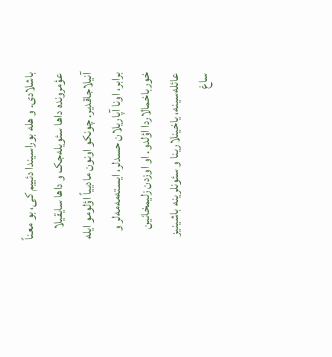باشلادی. و هله بوراسیندا دئییم کی، بو معناً عؤمرونده داها سئویله‌جک و داها سایقیلا آنیلاجاقدیر. چونکو اونون مادییاً اؤلومو ایله برابر، اونا آپاریلان حسدلر، ایسته‌مه‌مه‌لر و خورباخمالاردا اؤلدو. او اوزدن زلیمخانین عائله‌سینه، یاخینلارینا و سئونلرینه باشینیز ساغ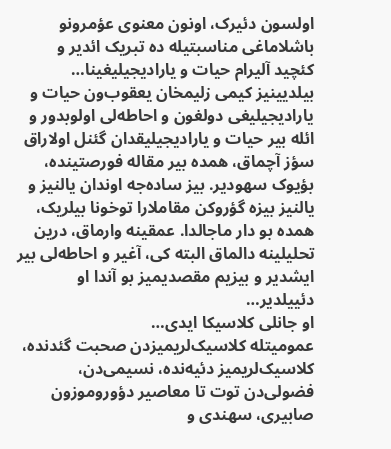اولسون دئیرک، اونون معنوی عؤمرونو باشلاماغی مناسبتیله ده تبریک ائدیر و کئچید آلیرام حیات و یارادیجیلیغینا…
بیلدیینیز کیمی زلیمخان یعقوب‌ون حیات و یارادیجیلیغی دولغون و احاطه‌لی اولوبدور و ائله بیر حیات و یارادیجیلیقدان گئنل اولاراق سؤز آچماق، همده بیر مقاله فورصتینده، بؤیوک سهودیر. بیز ساده‌جه اوندان یالنیز و یالنیز بیزه گؤروکن مقاملارا توخونا بیلریک، همده بو دار ماجالدا. عمقینه وارماق، درین تحلیلینه دالماق البته کی، آغیر و احاطه‌لی بیر ایشدیر و بیزیم مقصدیمیز بو آندا او دئییلدیر…
او جانلی کلاسیکا ایدی…
عمومیتله کلاسیک‌لریمیزدن صحبت گئدنده، کلاسیک‌لریمیز دئیه‌نده، نسیمی‌دن، فضولی‌دن توت تا معاصیر دؤوروموزون صابیری، سهندی و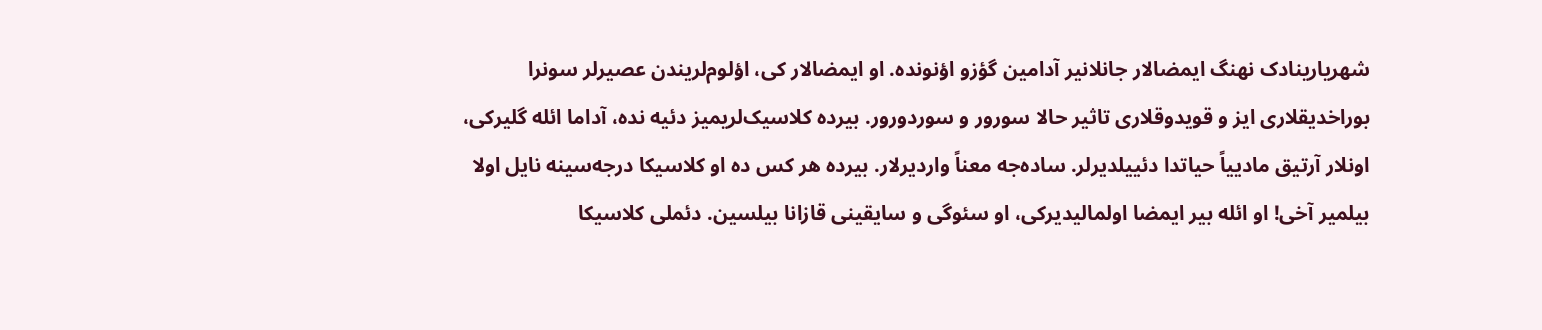شهریارینادک نهنگ ایمضالار جانلانیر آدامین گؤزو اؤنونده. او ایمضالار کی، اؤلوم‌لریندن عصیرلر سونرا بوراخدیقلاری ایز و قویدوقلاری تاثیر حالا سورور و سوردورور. بیرده کلاسیک‌لریمیز دئیه نده، آداما ائله گلیرکی، اونلار آرتیق مادییاً حیاتدا دئییلدیرلر. ساده‌جه معناً واردیرلار. بیرده هر کس ده او کلاسیکا درجه‌سینه نایل اولا بیلمیر آخی! او ائله بیر ایمضا اولمالیدیرکی، او سئوگی و سایقینی قازانا بیلسین. دئملی کلاسیکا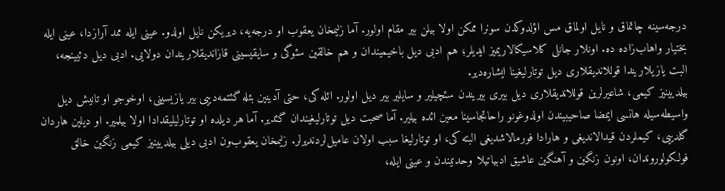درجه‌سینه چاتماق و نایل اولماق مس اؤلدوکدن سونرا ممکن اولا بیلن بیر مقام اولور. آما زلیمخان یعقوب‌ او درجه‌یه، دیریکن نایل اولدو. عینی ایله ممد آرازدا، عینی ایله بختیار واهاب‌زاده ده. اونلار جانلی کلاسیکالاریمیز ایدیلر؛ هم ادبی دیل باخیمیندان و هم خالقین سئوگی و سایقیسینی قازاندیقلاریندان دولایی. ادبی دیل دئیینجه، البت یازیلاریندا قوللاندیقلاری دیل توتارلیغینا ایشاره‌دیر.
بیلدیینیز کیمی، شاعیرلرین قوللاندیقلاری دیل بیری بیریندن سئچیلیر و سایلیر بیر دیل اولور. ائله کی، حتی آدینین بئله گئتمه‌دییی بیر یازیسینی، اوخوجو او تانیش دیل واسیطه‌سیله هانسی ایمضا صاحیبیندن اولدوغونو راحاتجاسینا معین ائده بیلیر. آما صحبت دیل توتارلیغیندان گئدیر. آما هر دیلده او توتارلیلیقدادا اولا بیلمیر. او دیلین هاردان گلدییی، کیملردن قیدالاندیغی و هارادا فورمالاشدیغی البته کی، او توتارلیغا سبب اولان عامیل‌لردندیرلر. زلیمخان یعقوب‌ون ادبی دیلی بیلدیینیز کیمی زنگین خالق فولکولوروندان، اونون زنگین و آهنگین عاشیق ادبیاتیلا وحدتیندن و عینی ایله،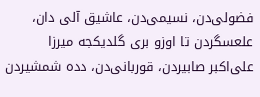فضولی‌دن، نسیمی‌دن، عاشیق آلی دان، علعسگردن تا اوزو بری گلدیکجه میرزا‌ علی‌اکبر صابیردن، قوربانی‌دن، دده شمشیردن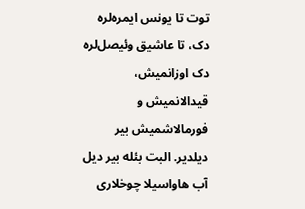توت تا یونس ایمره‌لره دک، تا عاشیق وئیصل‌لره دک اوزانمیش، قیدالانمیش و فورمالاشمیش بیر دیلدیر. البت بئله بیر دیل آب هاواسیلا چوخلاری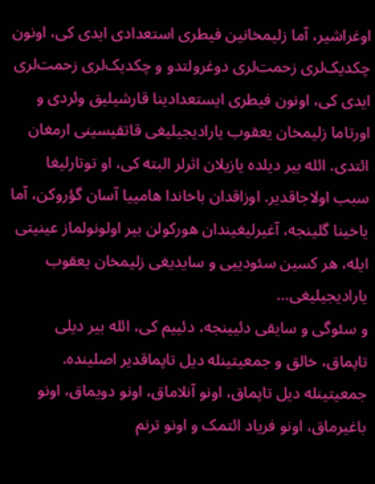اوغراشیر، آما زلیمخانین فیطری استعدادی ایدی کی، اونون چکدیک‌لری زحمت‌لری دوغرولتدو و چکدیک‌لری زحمت‌لری ایدی کی، اونون فیطری ایستعدادینا قارشیلیق وئردی و اورتاما زلیمخان یعقوب‌ یارادیجیلیغی قاتقیسینی ارمغان ائتدی. ائله بیر دیلده یازیلان اثرلر البته کی، او توتارلیغا سبب اولاجاقدیر. اوزاقدان باخاندا هامییا آسان گؤروکن، آما یاخینا گلینجه، آغیرلیغیندان هورکولن بیر اولونولماز عینیتی ایله، هر کسین سئودییی و سایدیغی زلیمخان یعقوب‌ یارادیجیلیغی…
و سئوگی و سایقی دئیینجه، دئییم کی، ائله بیر دیلی تاپماق، خالق و جمعیتینله دیل تاپماقدیر اصلینده. جمعیتینله دیل تاپماق، اونو آنلاماق، اونو دویماق، اونو باغیرماق، اونو فریاد ائتمک و اونو ترنم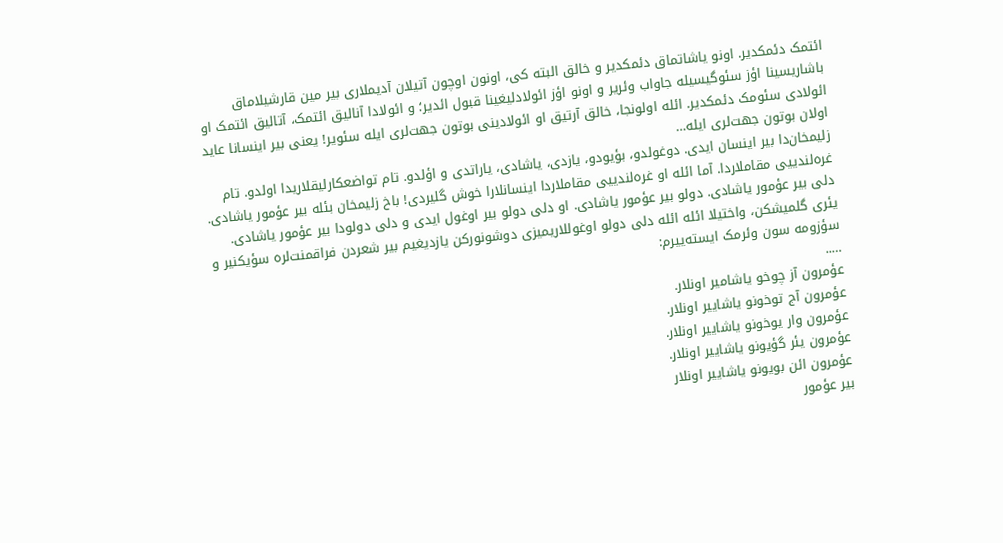ائتمک دئمکدیر. اونو یاشاتماق دئمکدیر و خالق البته کی، اونون اوچون آتیلان آدیملاری بیر مین قارشیلاماق باشاریسینا اؤز سئوگیسیله جاواب وئریر و اونو اؤز ائولادلیغینا قبول ائدیر؛ و ائولادا آنالیق ائتمک، آتالیق ائتمک او ائولادی سئومک دئمکدیر. ائله اولونجا، خالق آرتیق او ائولادینی بوتون جهت‌لری ایله سئویر! یعنی بیر اینسانا عاید اولان بوتون جهت‌لری ایله…
زلیمخان‌دا بیر اینسان ایدی. دوغولدو، بؤیودو، یازدی، یاشادی، یاراتدی و اؤلدو. تام تواضعکارلیقلاریدا اولدو. تام غره‌لندییی مقاملاردا. آما ائله او غره‌لندییی مقاملاردا اینسانلارا خوش گلیردی! باخ زلیمخان بئله بیر عؤمور یاشادی. دلی بیر عؤمور یاشادی. دولو بیر عؤمور یاشادی. او دلی دولو بیر اوغول ایدی و دلی دولودا بیر عؤمور یاشادی. یئری گلمیشکن، واختیلا ائله ائله دلی دولو اوغوللاریمیزی دوشونورکن یازدیغیم بیر شعردن فراقمنت‌لره سؤیکنیر و سؤزومه سون وئرمک ایسته‌ییرم:
…..
عؤمرون آز چوخو یاشامیر اونلار.
عؤمرون آج توخونو یاشاییر اونلار.
عؤمرون وار یوخونو یاشاییر اونلار.
عؤمرون یئر گؤیونو یاشاییر اونلار.
عؤمرون ائن بویونو یاشاییر اونلار
بیر عؤمور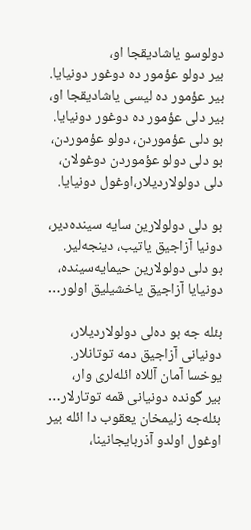دولوسو یاشادیقجا او،
بیر دولو عؤمور ده دوغور دونیایا.
بیر عؤمور ده لیسی یاشادیقجا او،
بیر دلی عؤمور ده دوغور دونیایا.
بو دلی عؤموردن، دولو عؤموردن،
بو دلی دولو عؤموردن دوغولان،
دلی دولولاردیلار،اوغول دونیایا.

بو دلی دولولارین سایه سینده‌دیر،
دونیا آزاجیق یاتیب، دینجه‌لیر.
بو دلی دولولارین حیمایه‌سینده،
دونیایا آزاجیق یاخشیلیق اولور…

بئله جه بو ده‌لی دولولاردیلار،
دونیانی آزاجیق دمه توتانلار.
یوخسا آمان آللاه ائله‌لری وار،
بیر گونده دونیانی قمه توتارلار…
بئله‌جه زلیمخان یعقوب‌ دا ائله بیر اوغول اولدو آذربایجانینا،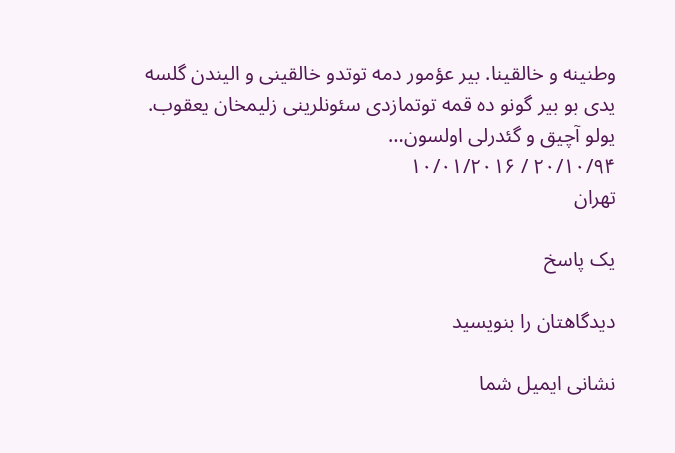وطنینه و خالقینا. بیر عؤمور دمه توتدو خالقینی و الیندن گلسه یدی بو بیر گونو ده قمه توتمازدی سئونلرینی زلیمخان یعقوب‌. یولو آچیق و گئدرلی اولسون…
۲۰/۱۰/۹۴ / ۱۰/۰۱/۲۰۱۶
تهران

یک پاسخ

دیدگاهتان را بنویسید

نشانی ایمیل شما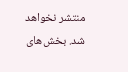منتشر نخواهد شد. بخش‌های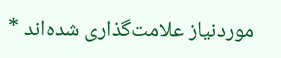موردنیاز علامت‌گذاری شده‌اند *